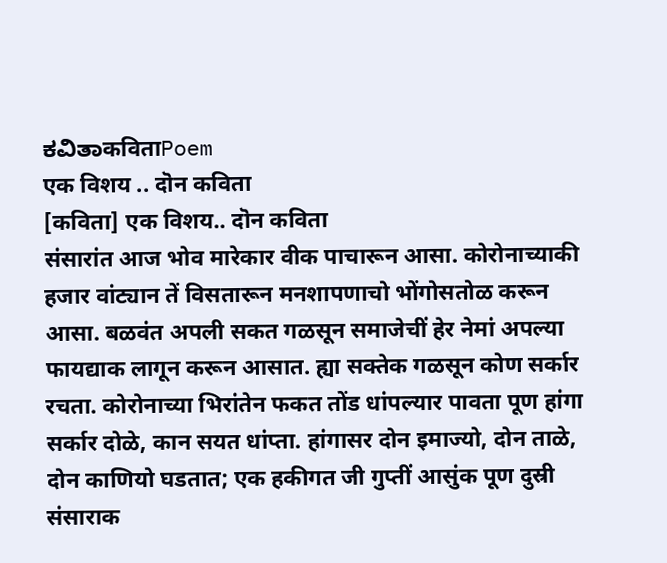ಕವಿತಾकविताPoem
एक विशय .. दॊन कविता
[कविता] एक विशय.. दॊन कविता
संसारांत आज भोव मारेकार वीक पाचारून आसा. कोरोनाच्याकी हजार वांट्यान तें विसतारून मनशापणाचो भोंगोसतोळ करून आसा. बळवंत अपली सकत गळसून समाजेचीं हेर नेमां अपल्या फायद्याक लागून करून आसात. ह्या सक्तेक गळसून कोण सर्कार रचता. कोरोनाच्या भिरांतेन फकत तोंड धांपल्यार पावता पूण हांगा सर्कार दोळे, कान सयत धांप्ता. हांगासर दोन इमाज्यो, दोन ताळे, दोन काणियो घडतात; एक हकीगत जी गुप्तीं आसुंक पूण दुस्री संसाराक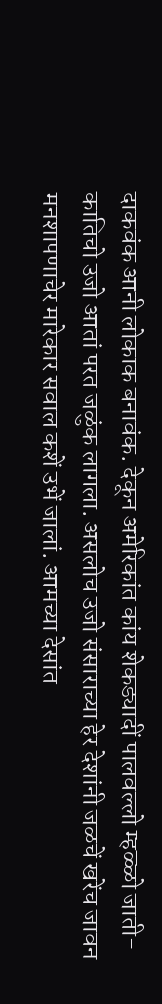दाकवंक आनी लोकाक बनावंक. देकून अमेरिकांत कांय शेकड्यादीं पालवल्लो म्हळ्ळो जाती-कातिचो उजो आतां परत जळुंक लागला. असलोच उजो संसाराच्या हेर देशांनी जळचें खरेंच जावन मनशापणाचेर मारेकार सवाल कशें उभें जालां. आमच्या देसांत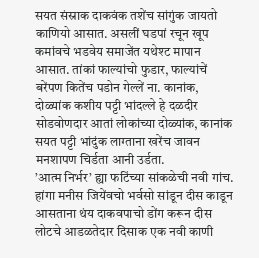सयत संस्राक दाकवंक तशेंच सांगुंक जायतो काणियो आसात. असलीं घडपां रचून खूप कमांवचे भडवेय समाजेंत यथेश्ट मापान आसात. तांकां फाल्यांचो फुडार, फाल्यांचें बरेंपण कितेंच पडोन गेल्लें ना. कानांक, दोळ्यांक कशीय पट्टी भांदल्ले हे दळदीर सोडवोणदार आतां लोकांच्या दोळ्यांक, कानांक सयत पट्टी भांदुंक लाग्ताना खरेंच जावन मनशापण चिर्डता आनी उर्डता.
’आत्म निर्भर’ ह्या फटिंच्या सांकळेची नवी गांच. हांगा मनीस जियेंवचो भर्वसो सांडून दीस काडून आसताना थंय दाकवपाचो डोंग करून दीस लोटचे आडळतेदार दिसाक एक नवी काणी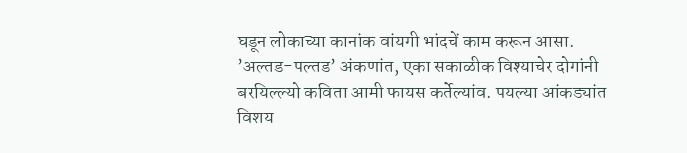घडून लोकाच्या कानांक वांयगी भांदचें काम करून आसा.
’अल्तड-पल्तड’ अंकणांत, एका सकाळीक विश्याचेर दोगांनी बरयिल्ल्यो कविता आमी फायस कर्तेल्यांव. पयल्या आंकड्यांत विशय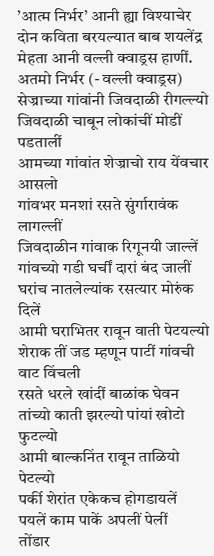’आत्म निर्भर’ आनी ह्या विश्याचेर दोन कविता बरयल्यात बाब शयलेंद्र मेहता आनी वल्ली क्वाड्रस हाणीं.
अतमो निर्भर (- वल्ली क्वाड्रस)
सेज्राच्या गांवांनी जिवदाळी रीगल्ल्यो
जिवदाळी चाबून लोकांचीं मोडीं पडतालीं
आमच्या गांवांत शेज्राचो राय येंवचार आसलो
गांवभर मनशां रसते सुंर्गारावंक लागल्लीं
जिवदाळीन गांवाक रिगूनयी जाल्लें
गांवच्यो गडी घर्चीं दारां बंद जालीं
घरांच नातलेल्यांक रसत्यार मोरुंक दिलें
आमी घराभितर रावून वाती पेटयल्यो
शेराक तीं जड म्हणून पाटीं गांवची वाट विंचली
रसते धरले खांदीं बाळांक घेवन
तांच्यो काती झरल्यो पांयां खोटो फुटल्यो
आमी बाल्कनिंत रावून ताळियो पेटल्यो
पर्की शेरांत एकेकच होगडायलें
पयलें काम पाकें अपलीं पेलीं
तोंडार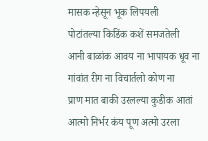मासक न्हेसून भूक लिपयली
पोटांतल्या किडिंक कशें समजतेली
आनी बाळांक आवय ना भापायक धूव ना
गांवांत रीग ना विचार्तलो कोण ना
प्राण मात बाकी उरलल्या कुडीक आतां
आत्मो निर्भर कंय पूण अत्मो उरला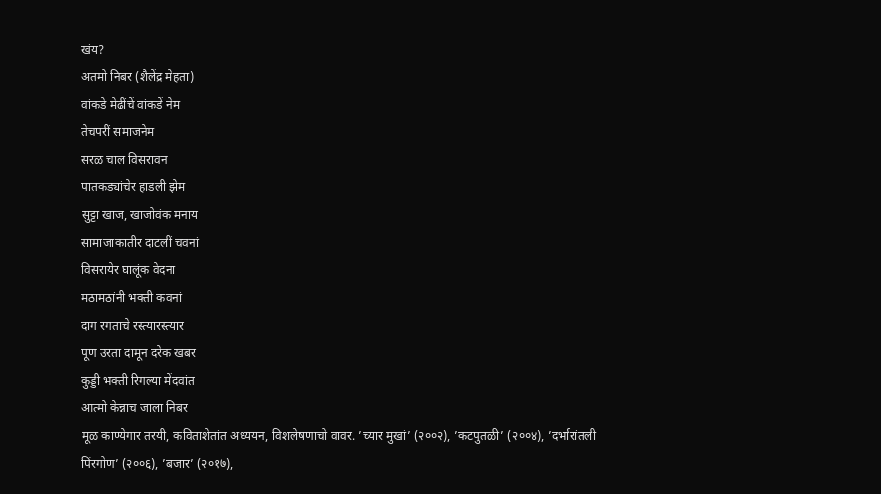खंय?
अतमो निबर (शैलेंद्र मेहता)
वांकडे मेढींचें वांकडें नेम
तेचपरीं समाजनेम
सरळ चाल विसरावन
पातकड्यांचेर हाडली झेम
सुट्टा खाज, खाजोवंक मनाय
सामाजाकातीर दाटलीं चवनां
विसरायेर घालूंक वेदना
मठामठांनी भक्ती कवनां
दाग रगताचे रस्त्यारस्त्यार
पूण उरता दामून दरेक खबर
कुड्डी भक्ती रिगल्या मेंदवांत
आत्मो केन्नाच जाला निबर
मूळ काण्येगार तरयी, कविताशेतांत अध्ययन, विशलेषणाचो वावर. ’च्यार मुखां’ (२००२), ’कटपुतळी’ (२००४), ’दर्भारांतली पिंरगोण’ (२००६), ’बजार’ (२०१७),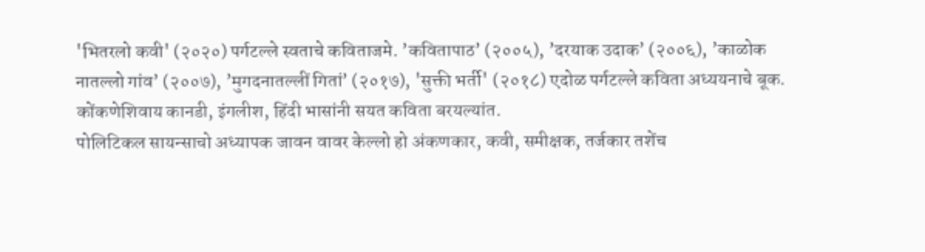'भितरलो कवी' (२०२०) पर्गटल्ले स्वताचे कविताजमे. ’कवितापाठ’ (२००५), ’दरयाक उदाक’ (२००६), ’काळोक नातल्लो गांव’ (२००७), ’मुगदनातल्लीं गितां’ (२०१७), 'सुक्ती भर्ती' (२०१८) एदोळ पर्गटल्ले कविता अध्ययनाचे बूक. कोंकणेशिवाय कानडी, इंगलीश, हिंदी भासांनी सयत कविता बरयल्यांत.
पोलिटिकल सायन्साचो अध्यापक जावन वावर केल्लो हो अंकणकार, कवी, समीक्षक, तर्जकार तशेंच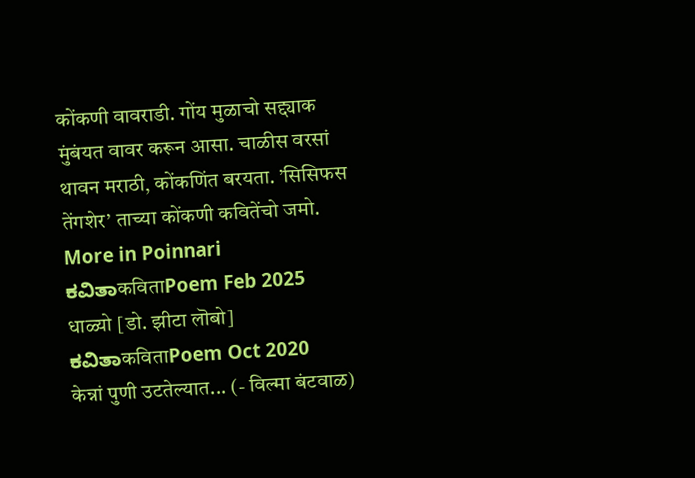कोंकणी वावराडी. गोंय मुळाचो सद्द्याक मुंबंयत वावर करून आसा. चाळीस वरसां थावन मराठी, कोंकणिंत बरयता. ’सिसिफस तेंगशेर’ ताच्या कोंकणी कवितेंचो जमो.
More in Poinnari
ಕವಿತಾकविताPoem Feb 2025
धाळ्यो [डो. झीटा लॊबो]
ಕವಿತಾकविताPoem Oct 2020
केन्नां पुणी उटतेल्यात... (- विल्मा बंटवाळ)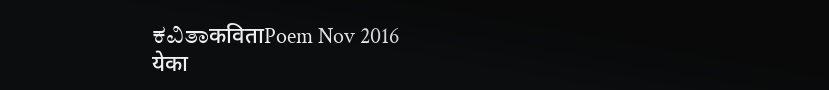ಕವಿತಾकविताPoem Nov 2016
येका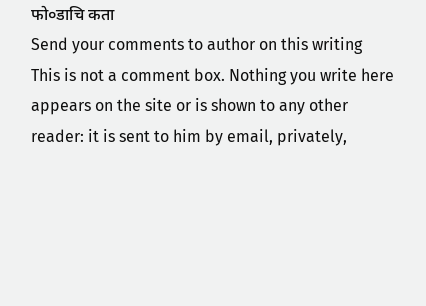फो०डाचि कता
Send your comments to author on this writing
This is not a comment box. Nothing you write here appears on the site or is shown to any other reader: it is sent to him by email, privately,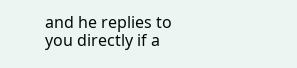and he replies to you directly if a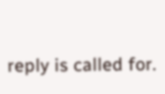reply is called for.